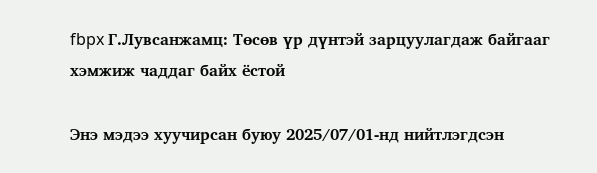fbpx Г.Лувсанжамц: Төсөв үр дүнтэй зарцуулагдаж байгааг хэмжиж чаддаг байх ёстой

Энэ мэдээ хуучирсан буюу 2025/07/01-нд нийтлэгдсэн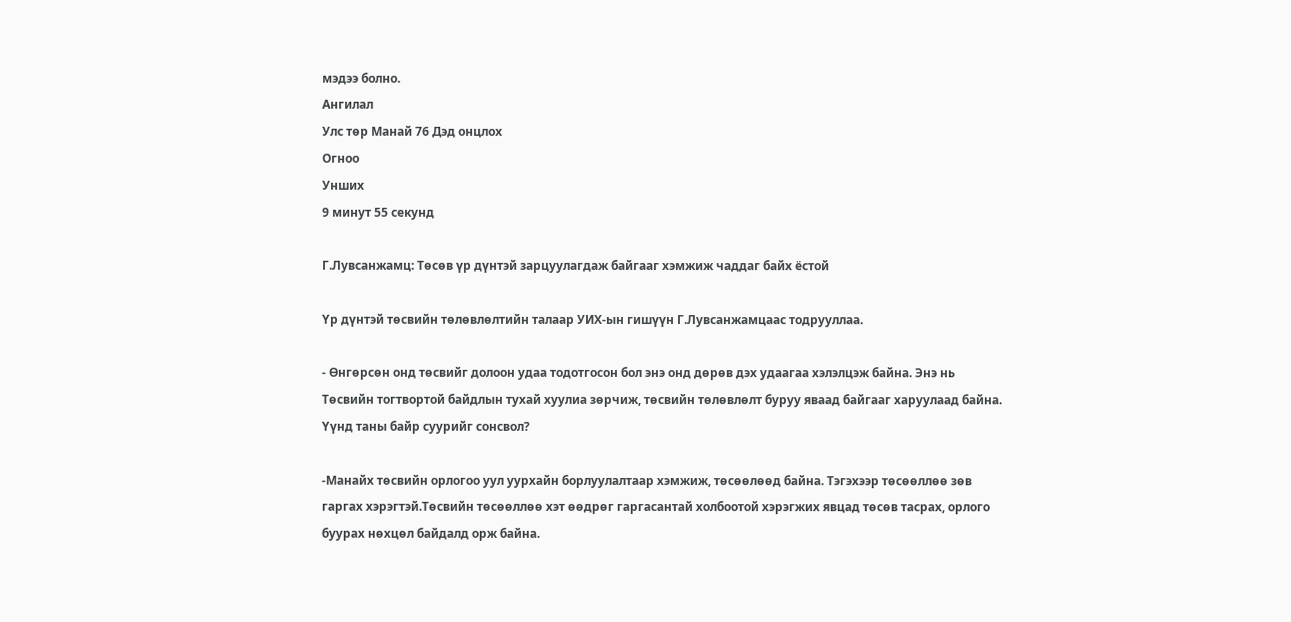мэдээ болно.
Ангилал
Улс төр Манай 76 Дэд онцлох
Огноо
Унших
9 минут 55 секунд

Г.Лувсанжамц: Төсөв үр дүнтэй зарцуулагдаж байгааг хэмжиж чаддаг байх ёстой

Үр дүнтэй төсвийн төлөвлөлтийн талаар УИХ-ын гишүүн Г.Лувсанжамцаас тодрууллаа.

- Өнгөрсөн онд төсвийг долоон удаа тодотгосон бол энэ онд дөрөв дэх удаагаа хэлэлцэж байна. Энэ нь Төсвийн тогтвортой байдлын тухай хуулиа зөрчиж, төсвийн төлөвлөлт буруу яваад байгааг харуулаад байна. Үүнд таны байр суурийг сонсвол?

-Манайх төсвийн орлогоо уул уурхайн борлуулалтаар хэмжиж, төсөөлөөд байна. Тэгэхээр төсөөллөө зөв гаргах хэрэгтэй.Төсвийн төсөөллөө хэт өөдрөг гаргасантай холбоотой хэрэгжих явцад төсөв тасрах, орлого буурах нөхцөл байдалд орж байна.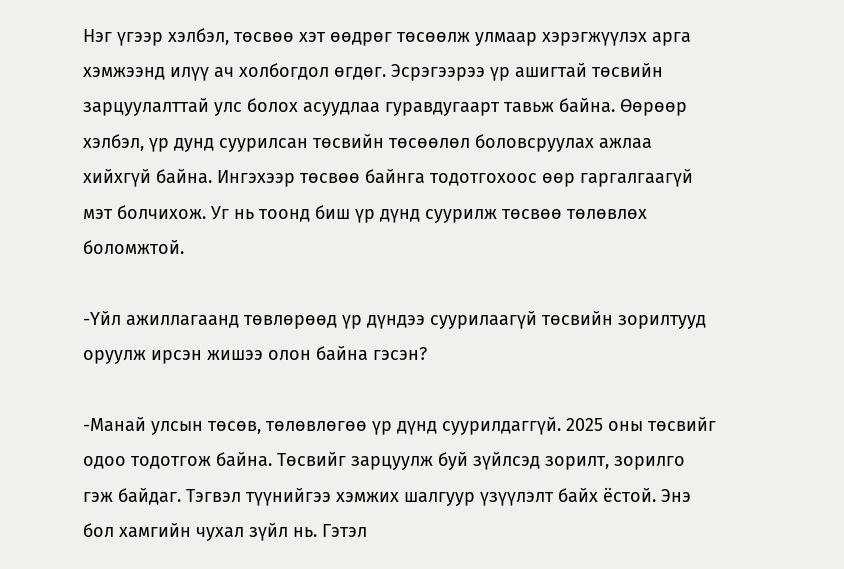Нэг үгээр хэлбэл, төсвөө хэт өөдрөг төсөөлж улмаар хэрэгжүүлэх арга хэмжээнд илүү ач холбогдол өгдөг. Эсрэгээрээ үр ашигтай төсвийн зарцуулалттай улс болох асуудлаа гуравдугаарт тавьж байна. Өөрөөр хэлбэл, үр дунд суурилсан төсвийн төсөөлөл боловсруулах ажлаа хийхгүй байна. Ингэхээр төсвөө байнга тодотгохоос өөр гаргалгаагүй мэт болчихож. Уг нь тоонд биш үр дүнд суурилж төсвөө төлөвлөх боломжтой.

-Үйл ажиллагаанд төвлөрөөд үр дүндээ суурилаагүй төсвийн зорилтууд оруулж ирсэн жишээ олон байна гэсэн?

-Манай улсын төсөв, төлөвлөгөө үр дүнд суурилдаггүй. 2025 оны төсвийг одоо тодотгож байна. Төсвийг зарцуулж буй зүйлсэд зорилт, зорилго гэж байдаг. Тэгвэл түүнийгээ хэмжих шалгуур үзүүлэлт байх ёстой. Энэ бол хамгийн чухал зүйл нь. Гэтэл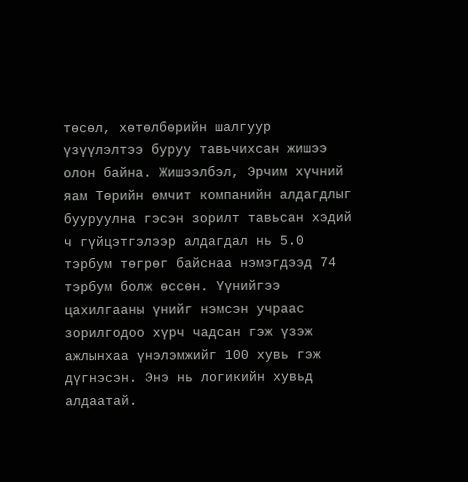төсөл, хөтөлбөрийн шалгуур үзүүлэлтээ буруу тавьчихсан жишээ олон байна. Жишээлбэл, Эрчим хүчний яам Төрийн өмчит компанийн алдагдлыг бууруулна гэсэн зорилт тавьсан хэдий ч гүйцэтгэлээр алдагдал нь 5.0 тэрбум төгрөг байснаа нэмэгдээд 74 тэрбум болж өссөн. Үүнийгээ цахилгааны үнийг нэмсэн учраас зорилгодоо хүрч чадсан гэж үзэж ажлынхаа үнэлэмжийг 100 хувь гэж дүгнэсэн. Энэ нь логикийн хувьд алдаатай.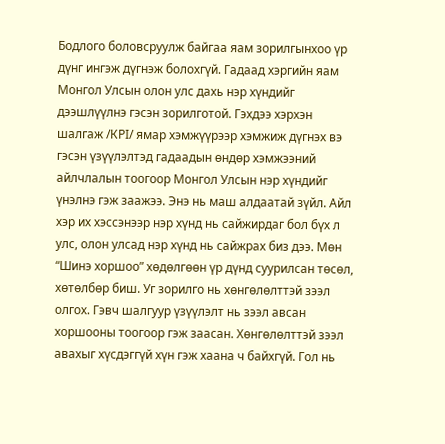Бодлого боловсруулж байгаа яам зорилгынхоо үр дүнг ингэж дүгнэж болохгүй. Гадаад хэргийн яам Монгол Улсын олон улс дахь нэр хүндийг дээшлүүлнэ гэсэн зорилготой. Гэхдээ хэрхэн шалгаж /КPI/ ямар хэмжүүрээр хэмжиж дүгнэх вэ гэсэн үзүүлэлтэд гадаадын өндөр хэмжээний айлчлалын тоогоор Монгол Улсын нэр хүндийг үнэлнэ гэж заажээ. Энэ нь маш алдаатай зүйл. Айл хэр их хэссэнээр нэр хүнд нь сайжирдаг бол бүх л улс, олон улсад нэр хүнд нь сайжрах биз дээ. Мөн “Шинэ хоршоо” хөдөлгөөн үр дүнд суурилсан төсөл, хөтөлбөр биш. Уг зорилго нь хөнгөлөлттэй зээл олгох. Гэвч шалгуур үзүүлэлт нь зээл авсан хоршооны тоогоор гэж заасан. Хөнгөлөлттэй зээл авахыг хүсдэггүй хүн гэж хаана ч байхгүй. Гол нь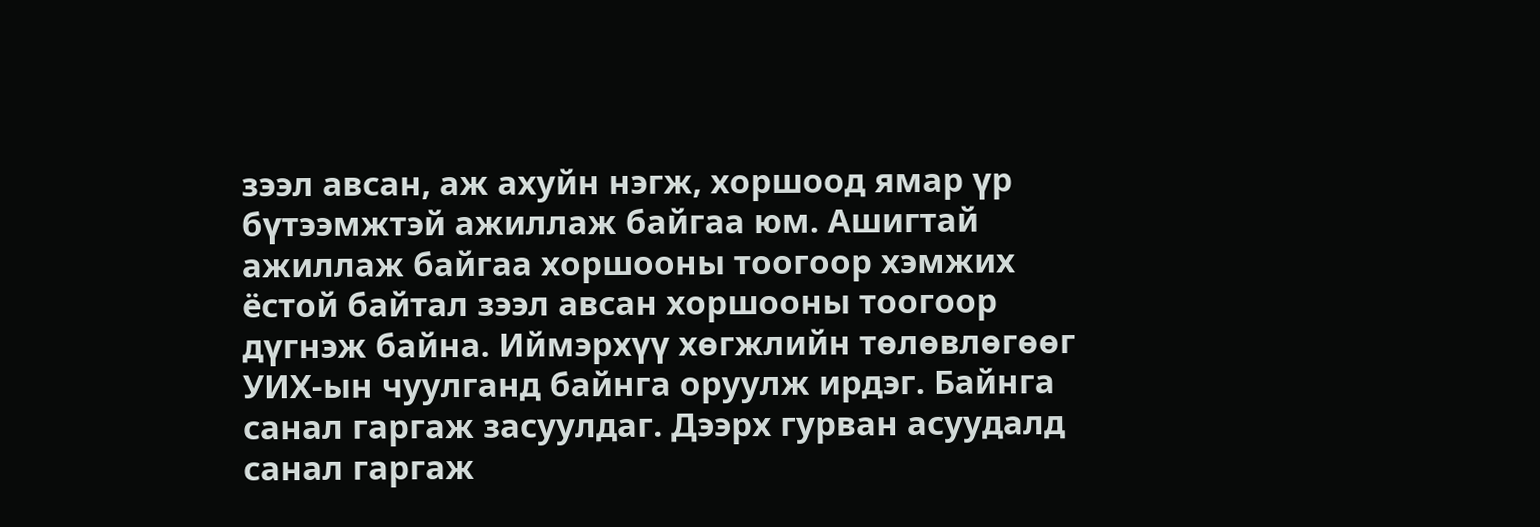зээл авсан, аж ахуйн нэгж, хоршоод ямар үр бүтээмжтэй ажиллаж байгаа юм. Ашигтай ажиллаж байгаа хоршооны тоогоор хэмжих ёстой байтал зээл авсан хоршооны тоогоор дүгнэж байна. Иймэрхүү хөгжлийн төлөвлөгөөг УИХ-ын чуулганд байнга оруулж ирдэг. Байнга санал гаргаж засуулдаг. Дээрх гурван асуудалд санал гаргаж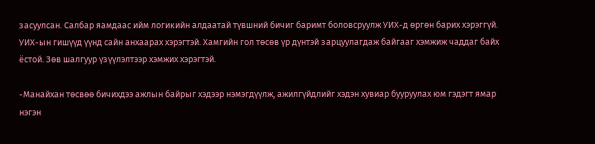засуулсан. Салбар яамдаас ийм логикийн алдаатай түвшний бичиг баримт боловсруулж УИХ-д өргөн барих хэрэггүй. УИХ-ын гишүүд үүнд сайн анхаарах хэрэгтэй. Хамгийн гол төсөв үр дүнтэй зарцуулагдаж байгааг хэмжиж чаддаг байх ёстой. Зөв шалгуур үзүүлэлтээр хэмжих хэрэгтэй.

-Манайхан төсвөө бичихдээ ажлын байрыг хэдээр нэмэгдүүлж, ажилгүйдлийг хэдэн хувиар бууруулах юм гэдэгт ямар нэгэн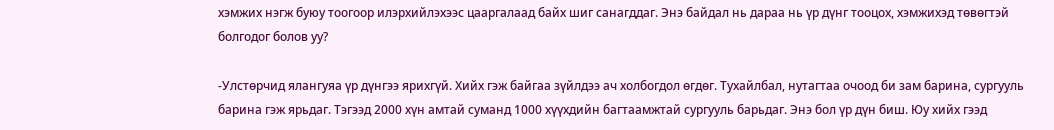хэмжих нэгж буюу тоогоор илэрхийлэхээс цааргалаад байх шиг санагддаг. Энэ байдал нь дараа нь үр дүнг тооцох, хэмжихэд төвөгтэй болгодог болов уу?

-Улстөрчид ялангуяа үр дүнгээ ярихгүй. Хийх гэж байгаа зүйлдээ ач холбогдол өгдөг. Тухайлбал, нутагтаа очоод би зам барина, сургууль барина гэж ярьдаг. Тэгээд 2000 хүн амтай суманд 1000 хүүхдийн багтаамжтай сургууль барьдаг. Энэ бол үр дүн биш. Юу хийх гээд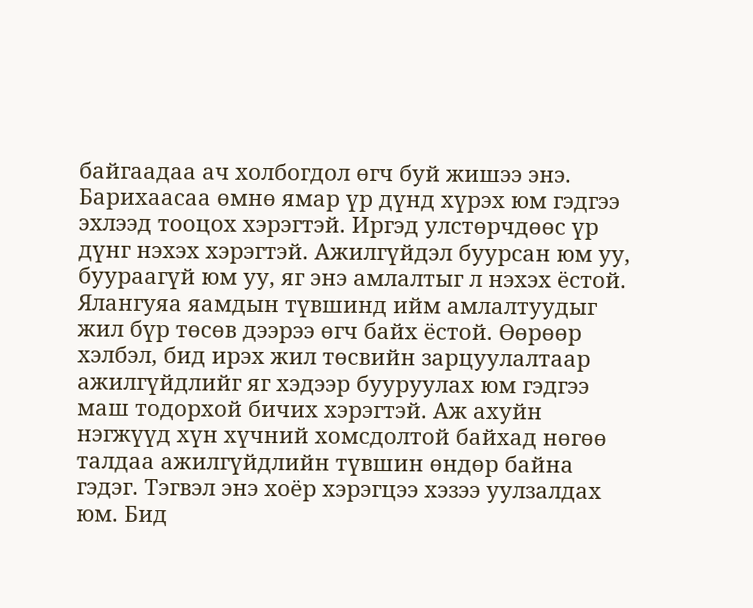байгаадаа ач холбогдол өгч буй жишээ энэ. Барихаасаа өмнө ямар үр дүнд хүрэх юм гэдгээ эхлээд тооцох хэрэгтэй. Иргэд улстөрчдөөс үр дүнг нэхэх хэрэгтэй. Ажилгүйдэл буурсан юм уу, буураагүй юм уу, яг энэ амлалтыг л нэхэх ёстой. Ялангуяа яамдын түвшинд ийм амлалтуудыг жил бүр төсөв дээрээ өгч байх ёстой. Өөрөөр хэлбэл, бид ирэх жил төсвийн зарцуулалтаар ажилгүйдлийг яг хэдээр бууруулах юм гэдгээ маш тодорхой бичих хэрэгтэй. Аж ахуйн нэгжүүд хүн хүчний хомсдолтой байхад нөгөө талдаа ажилгүйдлийн түвшин өндөр байна гэдэг. Тэгвэл энэ хоёр хэрэгцээ хэзээ уулзалдах юм. Бид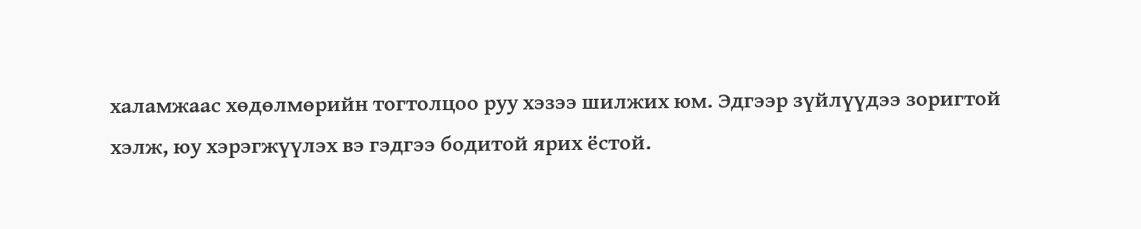халамжаас хөдөлмөрийн тогтолцоо руу хэзээ шилжих юм. Эдгээр зүйлүүдээ зоригтой хэлж, юу хэрэгжүүлэх вэ гэдгээ бодитой ярих ёстой.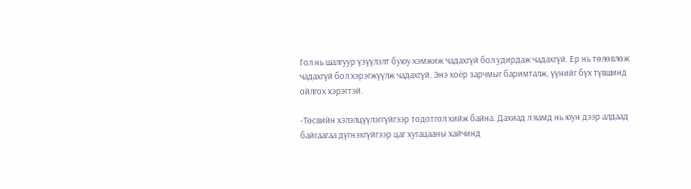Гол нь шалгуур үзүүлэлт буюу хэмжиж чадахгүй бол удирдаж чадахгүй. Ер нь төлөвлөж чадахгүй бол хэрэгжүүлж чадахгүй. Энэ хоёр зарчмыг баримталж, үүнийг бүх түвшинд ойлгох хэрэгтэй.

-Төсвийн хэлэлцүүлэггүйгээр тодотгол хийж байна. Дахиад л яамд нь юун дээр алдаад байгаагаа дүгнэхгүйгээр цаг хугацааны хайчинд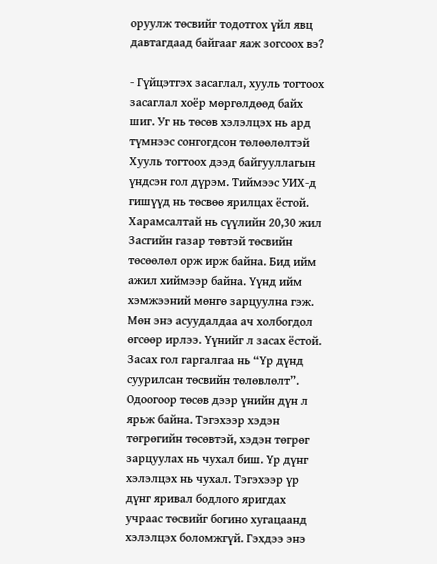оруулж төсвийг тодотгох үйл явц давтагдаад байгааг яаж зогсоох вэ?

- Гүйцэтгэх засаглал, хууль тогтоох засаглал хоёр мөргөлдөөд байх шиг. Уг нь төсөв хэлэлцэх нь ард түмнээс сонгогдсон төлөөлөлтэй Хууль тогтоох дээд байгууллагын үндсэн гол дүрэм. Тиймээс УИХ-д гишүүд нь төсвөө ярилцах ёстой. Харамсалтай нь сүүлийн 20,30 жил Засгийн газар төвтэй төсвийн төсөөлөл орж ирж байна. Бид ийм ажил хиймээр байна. Үүнд ийм хэмжээний мөнгө зарцуулна гэж. Мөн энэ асуудалдаа ач холбогдол өгсөөр ирлээ. Үүнийг л засах ёстой. Засах гол гаргалгаа нь “Үр дүнд суурилсан төсвийн төлөвлөлт”. Одоогоор төсөв дээр үнийн дүн л ярьж байна. Тэгэхээр хэдэн төгрөгийн төсөвтэй, хэдэн төгрөг зарцуулах нь чухал биш. Үр дүнг хэлэлцэх нь чухал. Тэгэхээр үр дүнг яривал бодлого яригдах учраас төсвийг богино хугацаанд хэлэлцэх боломжгүй. Гэхдээ энэ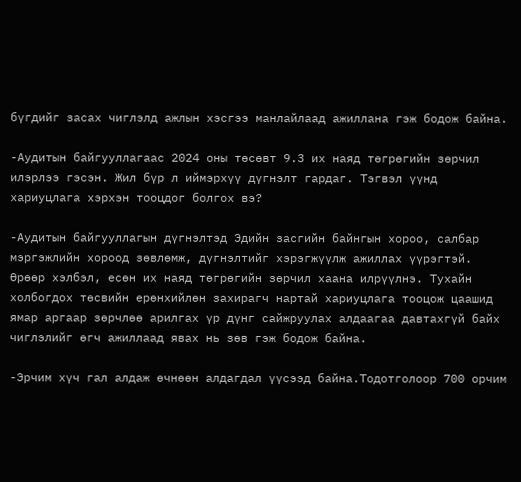бүгдийг засах чиглэлд ажлын хэсгээ манлайлаад ажиллана гэж бодож байна.

-Аудитын байгууллагаас 2024 оны төсөвт 9.3 их наяд төгрөгийн зөрчил илэрлээ гэсэн. Жил бүр л иймэрхүү дүгнэлт гардаг. Тэгвэл үүнд хариуцлага хэрхэн тооцдог болгох вэ?

-Аудитын байгууллагын дүгнэлтэд Эдийн засгийн байнгын хороо, салбар мэргэжлийн хороод зөвлөмж, дүгнэлтийг хэрэгжүүлж ажиллах үүрэгтэй. Өрөөр хэлбэл, есөн их наяд төгрөгийн зөрчил хаана илрүүлнэ. Тухайн холбогдох төсвийн ерөнхийлөн захирагч нартай хариуцлага тооцож цаашид ямар аргаар зөрчлөө арилгах үр дүнг сайжруулах алдаагаа давтахгүй байх чиглэлийг өгч ажиллаад явах нь зөв гэж бодож байна.

-Эрчим хүч гал алдаж өчнөөн алдагдал үүсээд байна.Тодотголоор 700 орчим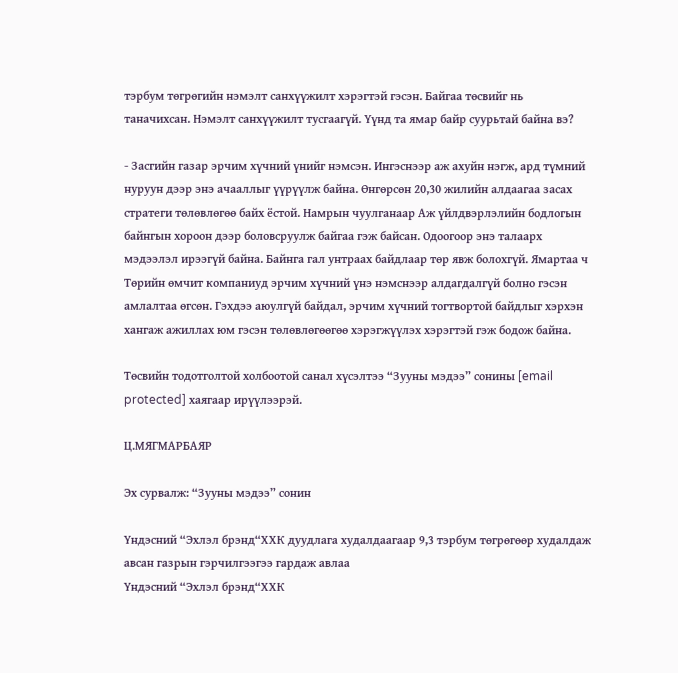тэрбум төгрөгийн нэмэлт санхүүжилт хэрэгтэй гэсэн. Байгаа төсвийг нь таначихсан. Нэмэлт санхүүжилт тусгаагүй. Үүнд та ямар байр суурьтай байна вэ?

- Засгийн газар эрчим хүчний үнийг нэмсэн. Ингэснээр аж ахуйн нэгж, ард түмний нуруун дээр энэ ачааллыг үүрүүлж байна. Өнгөрсөн 20,30 жилийн алдаагаа засах стратеги төлөвлөгөө байх ёстой. Намрын чуулганаар Аж үйлдвэрлэлийн бодлогын байнгын хороон дээр боловсруулж байгаа гэж байсан. Одоогоор энэ талаарх мэдээлэл ирээгүй байна. Байнга гал унтраах байдлаар төр явж болохгүй. Ямартаа ч Төрийн өмчит компаниуд эрчим хүчний үнэ нэмснээр алдагдалгүй болно гэсэн амлалтаа өгсөн. Гэхдээ аюулгүй байдал, эрчим хүчний тогтвортой байдлыг хэрхэн хангаж ажиллах юм гэсэн төлөвлөгөөгөө хэрэгжүүлэх хэрэгтэй гэж бодож байна.

Төсвийн тодотголтой холбоотой санал хүсэлтээ “Зууны мэдээ” сонины [email protected] хаягаар ирүүлээрэй.

Ц.МЯГМАРБАЯР

Эх сурвалж: “Зууны мэдээ” сонин

Үндэсний “Эхлэл брэнд“ХХК дуудлага худалдаагаар 9,3 тэрбум төгрөгөөр худалдаж авсан газрын гэрчилгээгээ гардаж авлаа
Үндэсний “Эхлэл брэнд“ХХК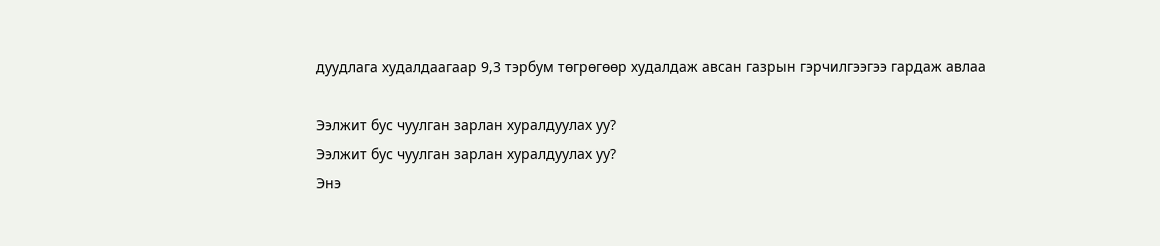дуудлага худалдаагаар 9,3 тэрбум төгрөгөөр худалдаж авсан газрын гэрчилгээгээ гардаж авлаа

Ээлжит бус чуулган зарлан хуралдуулах уу?
Ээлжит бус чуулган зарлан хуралдуулах уу?
Энэ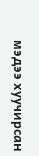мэдээ хуучирсан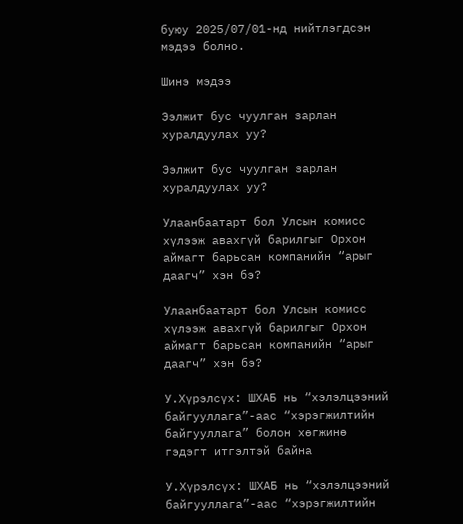буюу 2025/07/01-нд нийтлэгдсэн мэдээ болно.

Шинэ мэдээ

Ээлжит бус чуулган зарлан хуралдуулах уу?

Ээлжит бус чуулган зарлан хуралдуулах уу?

Улаанбаатарт бол Улсын комисс хүлээж авахгүй барилгыг Орхон аймагт барьсан компанийн “арыг даагч” хэн бэ?

Улаанбаатарт бол Улсын комисс хүлээж авахгүй барилгыг Орхон аймагт барьсан компанийн “арыг даагч” хэн бэ?

У.Хүрэлсүх: ШХАБ нь “хэлэлцээний байгууллага”-аас “хэрэгжилтийн байгууллага” болон хөгжинө гэдэгт итгэлтэй байна

У.Хүрэлсүх: ШХАБ нь “хэлэлцээний байгууллага”-аас “хэрэгжилтийн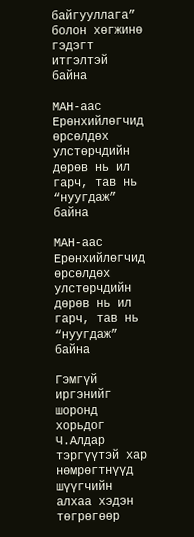байгууллага” болон хөгжинө гэдэгт итгэлтэй байна

МАН-аас Ерөнхийлөгчид өрсөлдөх улстөрчдийн дөрөв нь ил гарч, тав нь “нуугдаж” байна

МАН-аас Ерөнхийлөгчид өрсөлдөх улстөрчдийн дөрөв нь ил гарч, тав нь “нуугдаж” байна

Гэмгүй иргэнийг шоронд хорьдог Ч.Алдар тэргүүтэй хар нөмрөгтнүүд шүүгчийн алхаа хэдэн төгрөгөөр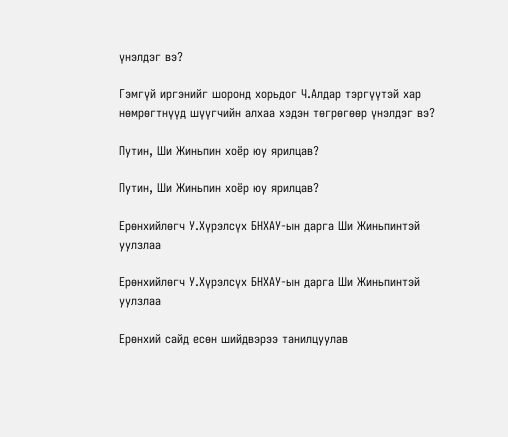үнэлдэг вэ?

Гэмгүй иргэнийг шоронд хорьдог Ч.Алдар тэргүүтэй хар нөмрөгтнүүд шүүгчийн алхаа хэдэн төгрөгөөр үнэлдэг вэ?

Путин, Ши Жиньпин хоёр юу ярилцав?

Путин, Ши Жиньпин хоёр юу ярилцав?

Ерөнхийлөгч У.Хүрэлсүх БНХАУ-ын дарга Ши Жиньпинтэй уулзлаа

Ерөнхийлөгч У.Хүрэлсүх БНХАУ-ын дарга Ши Жиньпинтэй уулзлаа

Ерөнхий сайд есөн шийдвэрээ танилцуулав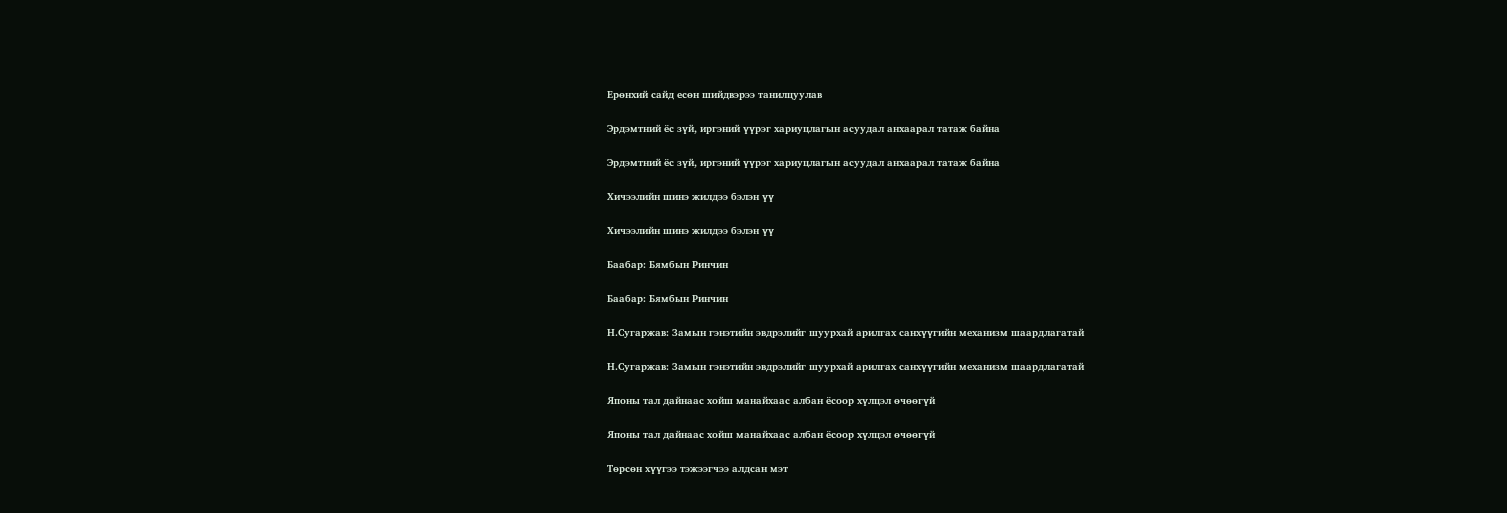Ерөнхий сайд есөн шийдвэрээ танилцуулав

Эрдэмтний ёс зүй, иргэний үүрэг хариуцлагын асуудал анхаарал татаж байна

Эрдэмтний ёс зүй, иргэний үүрэг хариуцлагын асуудал анхаарал татаж байна

Хичээлийн шинэ жилдээ бэлэн үү

Хичээлийн шинэ жилдээ бэлэн үү

Баабар: Бямбын Ринчин

Баабар: Бямбын Ринчин

Н.Сугаржав: Замын гэнэтийн эвдрэлийг шуурхай арилгах санхүүгийн механизм шаардлагатай

Н.Сугаржав: Замын гэнэтийн эвдрэлийг шуурхай арилгах санхүүгийн механизм шаардлагатай

Японы тал дайнаас хойш манайхаас албан ёсоор хүлцэл өчөөгүй

Японы тал дайнаас хойш манайхаас албан ёсоор хүлцэл өчөөгүй

Төрсөн хүүгээ тэжээгчээ алдсан мэт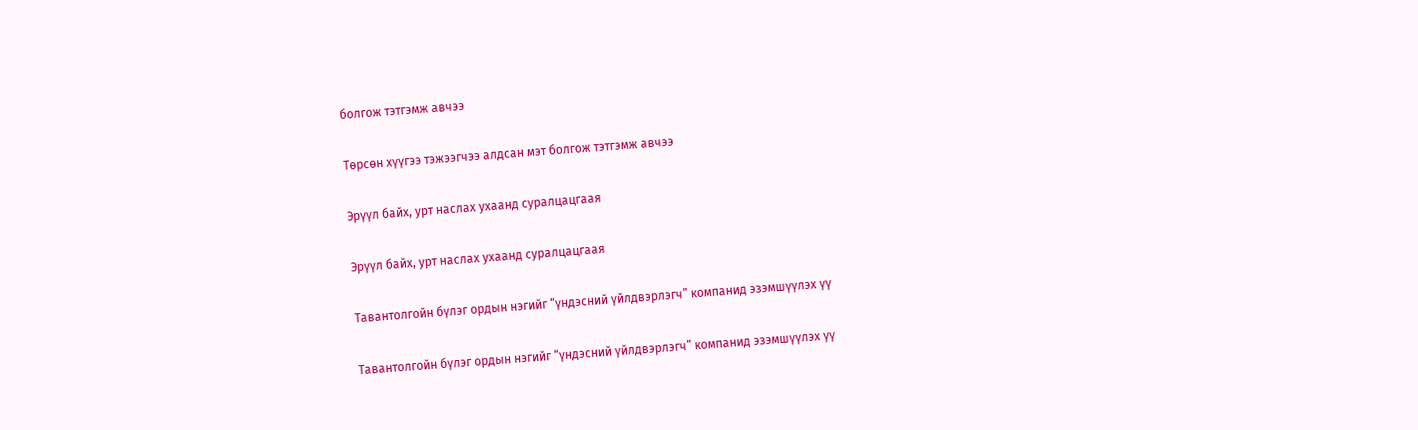болгож тэтгэмж авчээ

Төрсөн хүүгээ тэжээгчээ алдсан мэт болгож тэтгэмж авчээ

Эрүүл байх, урт наслах ухаанд суралцацгаая

Эрүүл байх, урт наслах ухаанд суралцацгаая

Тавантолгойн бүлэг ордын нэгийг “үндэсний үйлдвэрлэгч” компанид эзэмшүүлэх үү

Тавантолгойн бүлэг ордын нэгийг “үндэсний үйлдвэрлэгч” компанид эзэмшүүлэх үү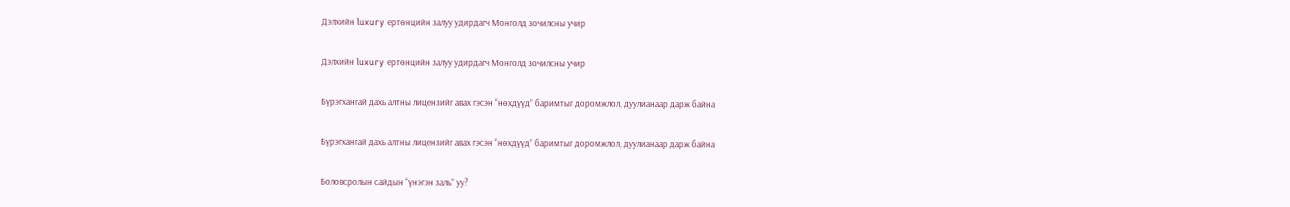Дэлхийн luxury ертөнцийн залуу удирдагч Монголд зочилсны учир

Дэлхийн luxury ертөнцийн залуу удирдагч Монголд зочилсны учир

Бүрэгхангай дахь алтны лицензийг авах гэсэн “нөхдүүд” баримтыг доромжлол, дуулианаар дарж байна

Бүрэгхангай дахь алтны лицензийг авах гэсэн “нөхдүүд” баримтыг доромжлол, дуулианаар дарж байна

Боловсролын сайдын “үнэгэн заль” уу?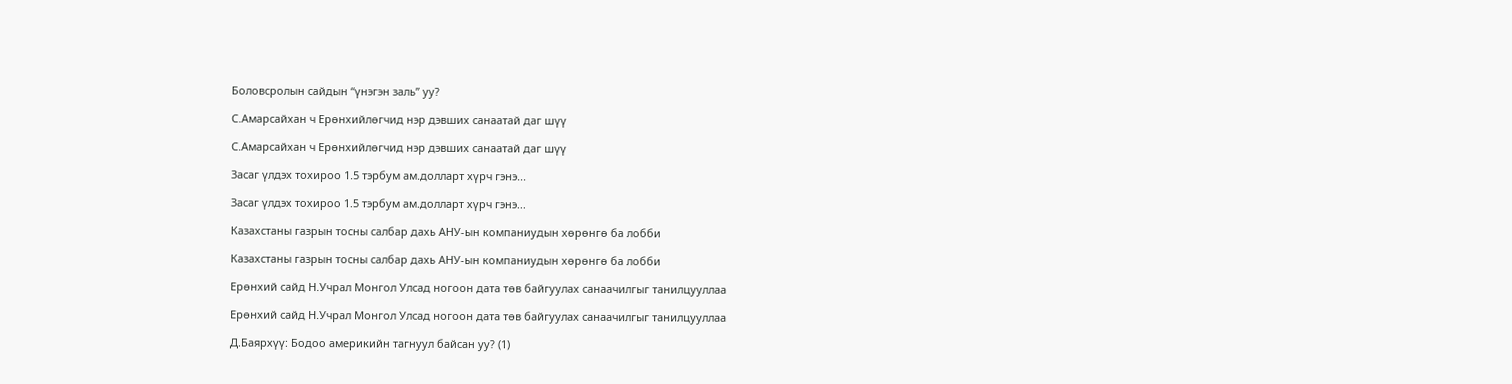Боловсролын сайдын “үнэгэн заль” уу?

С.Амарсайхан ч Ерөнхийлөгчид нэр дэвших санаатай даг шүү

С.Амарсайхан ч Ерөнхийлөгчид нэр дэвших санаатай даг шүү

Засаг үлдэх тохироо 1.5 тэрбум ам.долларт хүрч гэнэ...

Засаг үлдэх тохироо 1.5 тэрбум ам.долларт хүрч гэнэ...

Казахстаны газрын тосны салбар дахь АНУ-ын компаниудын хөрөнгө ба лобби

Казахстаны газрын тосны салбар дахь АНУ-ын компаниудын хөрөнгө ба лобби

Ерөнхий сайд Н.Учрал Монгол Улсад ногоон дата төв байгуулах санаачилгыг танилцууллаа

Ерөнхий сайд Н.Учрал Монгол Улсад ногоон дата төв байгуулах санаачилгыг танилцууллаа

Д.Баярхүү: Бодоо америкийн тагнуул байсан уу? (1)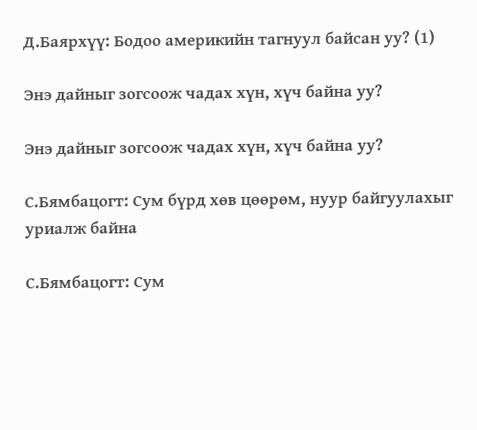Д.Баярхүү: Бодоо америкийн тагнуул байсан уу? (1)

Энэ дайныг зогсоож чадах хүн, хүч байна уу?

Энэ дайныг зогсоож чадах хүн, хүч байна уу?

С.Бямбацогт: Сум бүрд хөв цөөрөм, нуур байгуулахыг уриалж байна

С.Бямбацогт: Сум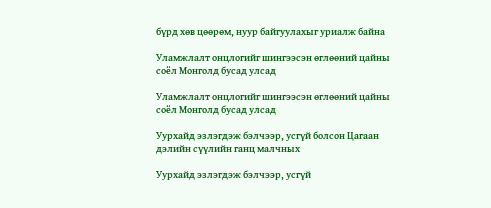бүрд хөв цөөрөм, нуур байгуулахыг уриалж байна

Уламжлалт онцлогийг шингээсэн өглөөний цайны соёл Монголд бусад улсад

Уламжлалт онцлогийг шингээсэн өглөөний цайны соёл Монголд бусад улсад

Уурхайд эзлэгдэж бэлчээр, усгүй болсон Цагаан дэлийн сүүлийн ганц малчных

Уурхайд эзлэгдэж бэлчээр, усгүй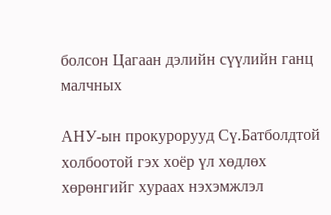болсон Цагаан дэлийн сүүлийн ганц малчных

АНУ-ын прокурорууд Сү.Батболдтой холбоотой гэх хоёр үл хөдлөх хөрөнгийг хураах нэхэмжлэл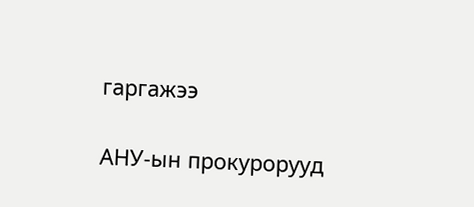гаргажээ

АНУ-ын прокурорууд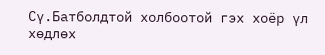Сү.Батболдтой холбоотой гэх хоёр үл хөдлөх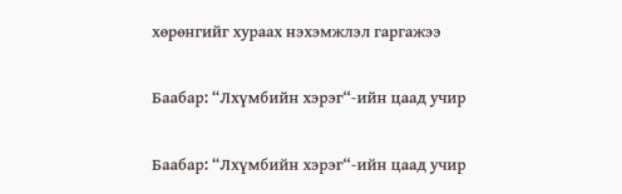хөрөнгийг хураах нэхэмжлэл гаргажээ

Баабар: “Лхүмбийн хэрэг“-ийн цаад учир

Баабар: “Лхүмбийн хэрэг“-ийн цаад учир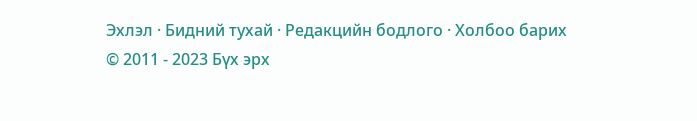Эхлэл · Бидний тухай · Редакцийн бодлого · Холбоо барих
© 2011 - 2023 Бүх эрх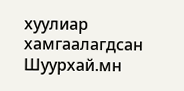хуулиар хамгаалагдсан Шуурхай.мн